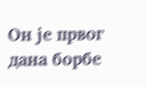Он је првог дана борбе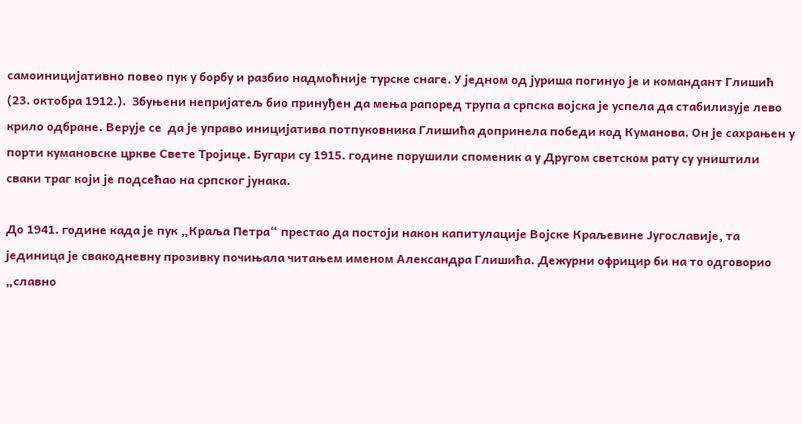самоиницијативно повео пук у борбу и разбио надмоћније турске снаге. У једном од јуриша погинуо је и командант Глишић (23. октобра 1912.).  Збуњени непријатељ био принуђен да мења рапоред трупа а српска војска је успела да стабилизује лево крило одбране. Верује се  да је управо иницијатива потпуковникa Глишића допринела победи код Куманова. Он је сахрањен у порти кумановске цркве Свете Тројице. Бугари су 1915. године порушили споменик а у Другом светском рату су уништили сваки траг који је подсећао на српског јунака.

До 1941. године када је пук „Краља Петра“ престао да постоји након капитулације Војске Краљевине Југославије, та јединица је свакодневну прозивку почињала читањем именом Александра Глишића. Дежурни офрицир би на то одговорио „славно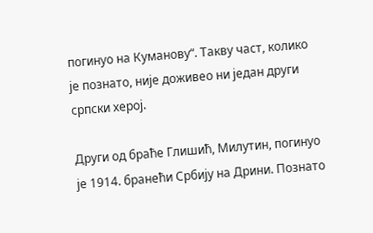погинуо на Куманову“. Такву част, колико је познато, није доживео ни један други српски херој.

Други од браће Глишић, Милутин, погинуо је 1914. бранећи Србију на Дрини. Познато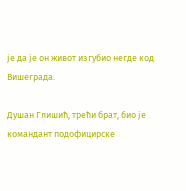је да је он живот изгубио негде код Вишеграда.

Душан Глишић, трећи брат, био је командант подофицирске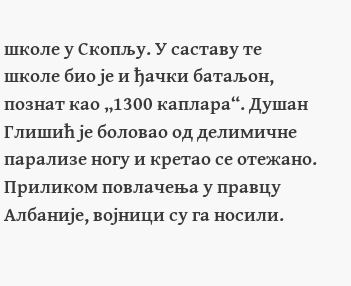школе у Скопљу. У саставу те школе био је и ђачки батаљон, познат као „1300 каплара“. Душан Глишић је боловао од делимичне парализе ногу и кретао се отежано. Приликом повлачења у правцу Албаније, војници су га носили.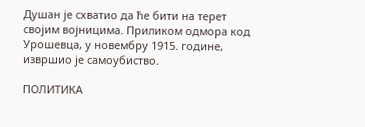Душан је схватио да ће бити на терет својим војницима. Приликом одмора код Урошевца, у новембру 1915. године, извршио је самоубиство.

ПОЛИТИКА